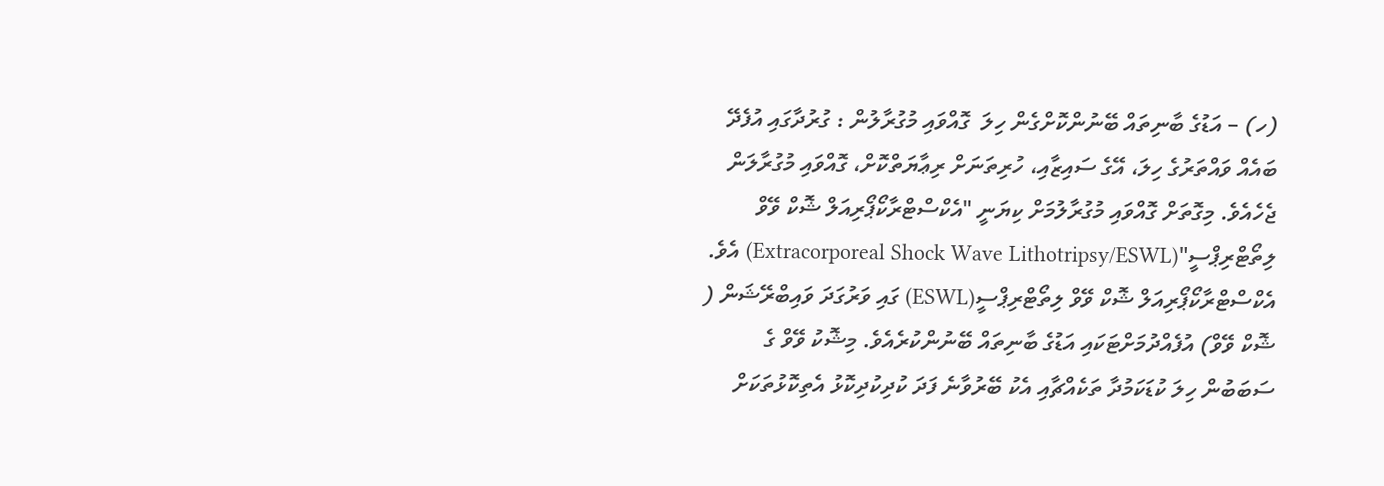(ހ) – އަޑުގެ ބާނިތައް ބޭނުންކޮށްގެން ހިލަ  ގޮއްވައި މުގުރާލުން : ގުރުދާގައި އުފެދޭ ބައެއް ވައްތަރުގެ ހިލަ، އޭގެ ސައިޒާއި، ހުރިތަނަށް ރިޢާޔަތްކޮށް، ގޮއްވައި މުގުރާލަން ޖެހެއެވެ. މިގޮތަށް ގޮއްވައި މުގުރާލުމަށް ކިޔަނީ "އެކްސްޓްރާކޯޕޯރިއަލް ޝޮކް ވޭވް ލިތޯޓްރިޕްސީ"(Extracorporeal Shock Wave Lithotripsy/ESWL) އެވެ.
އެކްސްޓްރާކޯޕޯރިއަލް ޝޮކް ވޭވް ލިތޯޓްރިޕްސީ(ESWL) ގައި ވަރުގަދަ ވައިބްރޭޝަން ( ޝޮކް ވޭވް) އުފެއްދުމަށްޓަކައި އަޑުގެ ބާނިތައް ބޭނުންކުރެއެވެ. މިޝޮކު ވޭވް ގެ ސަބަބުން ހިލަ ކުޑަކަމުދާ ތަކެއްޗާއި އެކު ބޭރުވާނެ ފަދަ ކުދިކުދިކޮޅު އެތިކޮޅުތަކަށް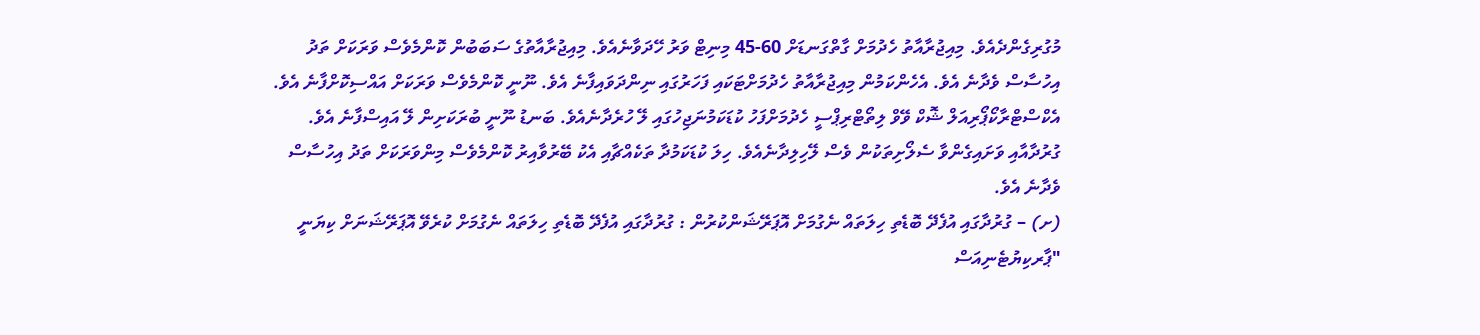މުގުރިގެންދެއެވެ. މިއިޖުރާއާތު ހެދުމަށް ގާތްގަނޑަށް 60-45 މިނިޓް ވަރު ހޭދަވާނެއެވެ. މިއިޖުރާއާތުގެ ސަބަބުން ކޮންމެވެސް ވަރަކަށް ތަދު އިހުސާސް ވެދާނެ އެވެ. އެހެންކަމުން މިއިޖުރާއާތު ހެދުމަށްޓަކައި ފަހަރުގައި ނިންދަވައިފާނެ އެވެ. ނޫނީ ކޮންމެވެސް ވަރަކަށް އައްސިކޮށްފާނެ އެވެ.
އެކްސްޓްރާކޯޕޯރިއަލް ޝޮކް ވޭވް ލިތޯޓްރިޕްސީ ހެދުމަށްފަހު ކުޑަކަމުނަޖިހުގައި ލޭ ހުރެދާނެއެވެ. ބަނޑު ނޫނީ ބުރަކަށިން ލޭ އައިސްފާނެ އެވެ. ގުރުދާއާއި ވަށައިގެންވާ ސެލޯށިތަކުން ވެސް ލޭހިލިދާނެއެވެ. ހިލަ ކުޑަކަމުދާ ތަކެއްޗާއި އެކު ބޭރުވާއިރު ކޮންމެވެސް މިންވަރަކަށް ތަދު އިހުސާސް ވެދާނެ އެވެ.
(ށ) – ގުރުދާގައި އުފެދޭ ބޮޑެތި ހިލަތައް ނެގުމަށް އޮޕަރޭޝަންކުރުން : ގުރުދާގައި އުފެދޭ ބޮޑެތި ހިލަތައް ނެގުމަށް ކުރެވޭ އޮޕަރޭޝަނަށް ކިޔަނީ "ޕާރކިޔުޓެނިއަސް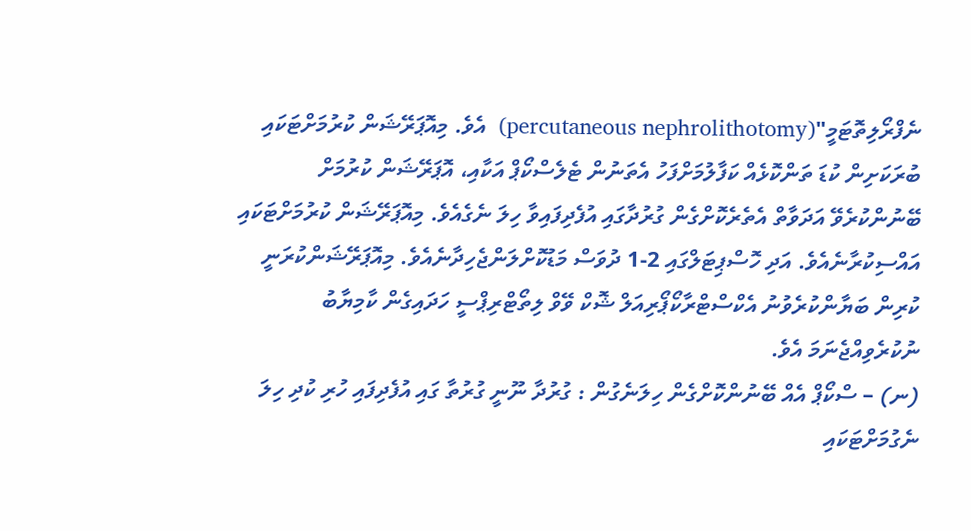ނެފްރޯލިތޮޓަމީ"(percutaneous nephrolithotomy)  އެވެ. މިއޮޕަރޭޝަން ކުރުމަށްޓަކައި ބުރަކަށިން ކުޑަ ތަންކޮޅެއް ކަފާލުމަށްފަހު އެތަނުން ޓެލެސްކޯޕް އަކާއި، އޮޕަރޭޝަން ކުރުމަށް ބޭނުންކުރެވޭ އަދަވާތް އެތެރެކޮށްގެން ގުރުދާގައި އުފެދިފައިވާ ހިލަ ނެގެއެވެ. މިއޮޕަރޭޝަން ކުރުމަށްޓަކައި އައްސިކުރާނެއެވެ. އަދި ހޮސްޕިޓަލްގައި 2-1 ދުވަސް މަޑުކޮށްލަންޖެހިދާނެއެވެ. މިއޮޕަރޭޝަންކުރަނީ ކުރިން ބަޔާންކުރެވުނު އެކްސްޓްރާކޯޕޯރިއަލް ޝޮކް ވޭވް ލިތޯޓްރިޕްސީ ހަދައިގެން ކާމިޔާބު ނުކުރެވިއްޖެނަމަ އެވެ.
(ނ) – ސްކޯޕް އެއް ބޭނުންކޮށްގެން ހިލަނެގުން : ގުރުދާ ނޫނީ ގުރުތާ ގައި އުފެދިފައި ހުރި ކުދި ހިލަ ނެގުމަށްޓަކައި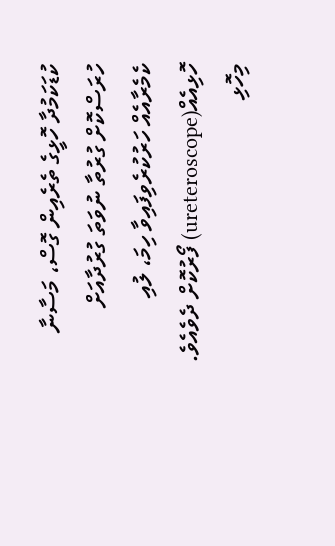ކުޑަކަމުދާ ހޮޅީގެ ތެރެއިން ގޮސް، މަސާނާ ހުރަސްކޮށް ގުރުތާ ނުވަތަ ގުރުދާއަށް  ކެމެރާއެއް ހަރުކުރެވިފައިވާ ހިމަ، ލުއި ހޮޅިއެއް(ureteroscope) ފޯރުކޮށް ދެވެއެވެ. މިހޮޅި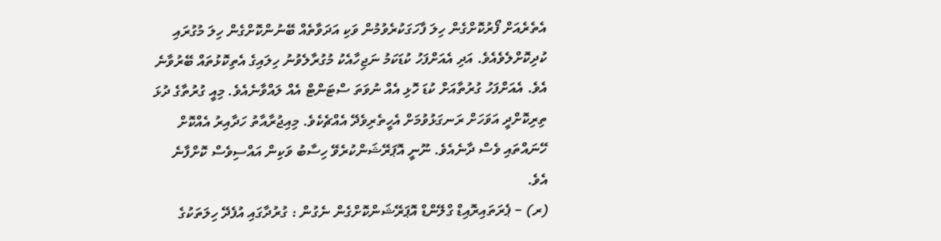އެތެރެއަށް ފޯރުކޮށްގެން ހިލަ ފާހަގަކުރެވުމުން ވަކި އަދަވާތެއް ބޭނުންކޮށްގެން ހިލަ މުގުރައި ކުދިކޮށްލެވެއެވެ. އަދި އެއަށްފަހު ކުޑަކަމު ނަޖިހާއެކު މުގުރާލެވުނު ހިލައިގެ އެތިކޮޅުތައް ބޭރުވާނެ އެވެ. އެއަށްފަހު ގުރުތާއަށް ކުޑަ ހޮޅި އެއް ނުވަތަ ސްޓަންޓް އެއް ލައްވާނެއެވެ. މިއީ ގުރުތާގެ ދުޅަ ތިރިކޮށްދީ އަވަހަށް ރަނގަޅުވުމަށް އެހީތެރިވެދޭ އެއްޗެކެވެ. މިއިޖުރާއާތު ހަދާއިރު އެއްކޮށް ހޭނައްތައި ވެސް ދާނެއެވެ. ނޫނީ އޮޕަރޭޝަންކުރެވޭ ހިސާބު ވަކިން އައްސިވެސް ކޮށްފާނެ އެވެ.
(ރ) – ޕެރަތައިރޮއިޑް ގްލޭންޑް އޮޕަރޭޝަންކޮށްގެން ނެގުން : ގުރުދާގައި އުފެދޭ ހިލަތަކުގެ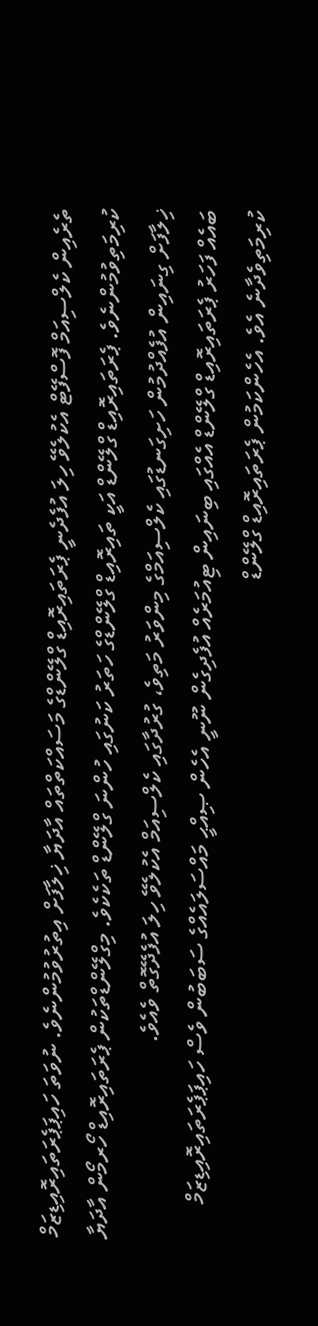ތެރެއިން ކެލްސިއަމް ފޮސްފޭޓް އެކުލެވޭ ހިލަ އުފެދެނީ ޕެރަތައިރޮއިޑް ގްލޭންޑްގެ މަސައްކަތްތައް އާދަޔާ ޚިލާފަށް އިތުރުވުމުންނެވެ. ނުވަތަ ހައިޕަޕެރަތައިރޮއިޑިޒަމް ކުރިމަތިވުމުންނެވެ. ޕެރަތައިރޮއިޑް ގްލޭންޑް އަކީ ތައިރޮއިޑް ގްލޭންޑްގެ ހަތަރު ކަނުގައި ހުންނަ ގްލޭންޑް ތަކެކެވެ. މިގްލޭންޑްތަކުން ޕެރަތައިރޮއިޑް ހޯރމޯން އާދަޔާ ޚިލާފަށް ގިނައިން އުފެއްދުމުން ހަށިގަނޑުގައި ކެލްސިއަމްގެ މިންވަރު މަތިވެ، ގުރުދާގައި ކެލްސިއަމް އެކުލެވޭ ހިލަ އުފެދޭގޮތް ވެއެވެ.
ބައެއް ފަހަރު ޕެރަތައިރޮއިޑް ގްލޭންޑް އެއްގައި ބިނައިން ޓިއުމަރެއް އުފެދިގެން ނޫނީ އެހެން ޞިއްޙީ މައްސަލައެއްގެ ސަބަބުން ވެސް ހައިޕަޕެރަތައިރޮއިޑިޒަމް ކުރިމަތިވެދާނެ އެވެ. އެހެންކަމުން ޕެރަތައިރޮއިޑް ގްލޭންޑް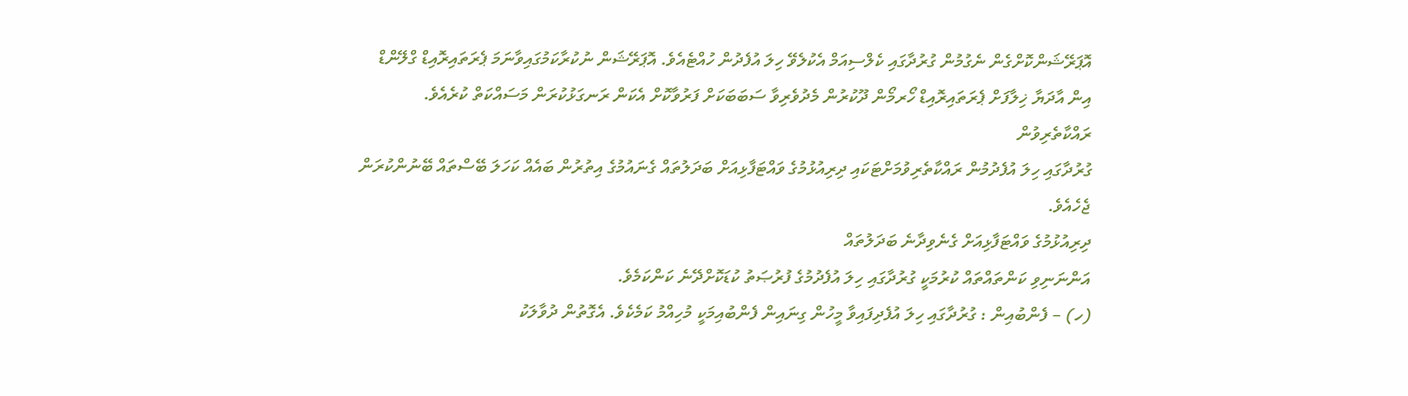އޮޕަރޭޝަންކޮށްގެން ނެގުމުން ގުރުދާގައި ކެލްސިއަމް އެކުލެވޭ ހިލަ އުފެދުން ހުއްޓެއެވެ. އޮޕަރޭޝަން ނުކުރާކަމުގައިވާނަމަ ޕެރަތައިރޮއިޑް ގްލޭންޑް އިން އާދަޔާ ޚިލާފަށް ޕެރަތައިރޮއިޑް ހޯރމޯން ދޫކުރުން މެދުވެރިވާ ސަބަބަކަށް ފަރުވާކޮށް އެކަން ރަނގަޅުކުރަން މަސައްކަތް ކުރެއެވެ.
ރައްކާތެރިވުން
ގުރުދާގައި ހިލަ އުފެދުމުން ރައްކާތެރިވުމަށްޓަކައި ދިރިއުޅުމުގެ ވައްޓަފާޅިއަށް ބަދަލުތައް ގެނައުމުގެ އިތުރުން ބައެއް ކަހަލަ ބޭސްތައް ބޭނުންކުރަން ޖެހެއެވެ.
ދިރިއުޅުމުގެ ވައްޓަފާޅިއަށް ގެނެވިދާނެ ބަދަލުތައް
އަންނަނިވި ކަންތައްތައް ކުރުމަކީ ގުރުދާގައި ހިލަ އުފެދުމުގެ ފުރުޞަތު ކުޑަކޮށްދޭނެ ކަންކަމެވެ.
(ހ) – ފެންބުއިން : ގުރުދާގައި ހިލަ އުފެދިފައިވާ މީހުން ގިނައިން ފެންބުއިމަކީ މުހިއްމު ކަމެކެވެ. އެގޮތުން ދުވާލަކު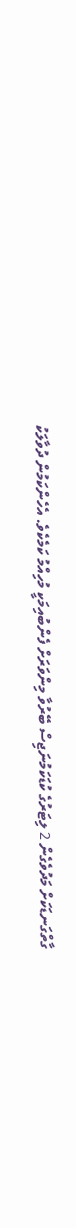ގާތްގަނޑަކަށް މަދުވެގެން 2 ލިޓަރުގެ ކުޑަކަމުނަޖިސް ބޭރުވާ މިންވަރަށް ފެންބުއިމަކީ މުހިއްމު ކަމެކެވެ. އެހެންކަމުން ދުވާލަކު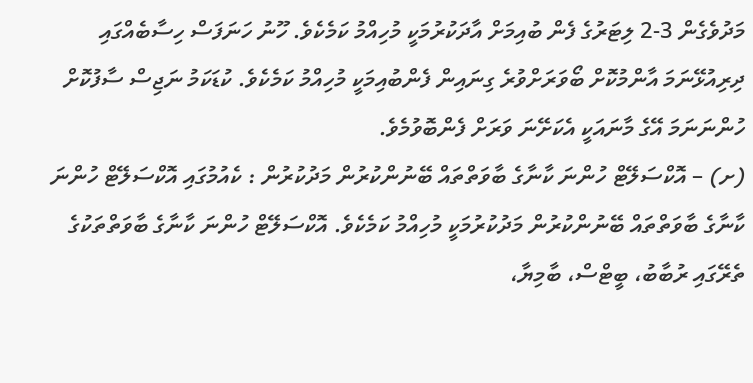މަދުވެގެން 3-2 ލިޓަރުގެ ފެން ބުއިމަށް އާދަކުރުމަކީ މުހިއްމު ކަމެކެވެ. ހޫނު ހަނަފަސް ހިސާބެއްގައި ދިރިއުޅޭނަމަ އާންމުކޮށް ބޯވަރަށްވުރެ ގިނައިން ފެންބުއިމަކީ މުހިއްމު ކަމެކެވެ. ކުޑަކަމު ނަޖިސް ސާފުކޮށް ހުންނަނަމަ އޭގެ މާނައަކީ އެކަށޭނަ ވަރަށް ފެންބޮވުމެވެ.
(ށ) – އޮކްސަލޭޓް ހުންނަ ކާނާގެ ބާވަތްތައް ބޭނުންކުރުން މަދުކުރުން : ކެއުމުގައި އޮކްސަލޭޓް ހުންނަ ކާނާގެ ބާވަތްތައް ބޭނުންކުރުން މަދުކުރުމަކީ މުހިއްމު ކަމެކެވެ. އޮކްސަލޭޓް ހުންނަ ކާނާގެ ބާވަތްތަކުގެ ތެރޭގައި ރުބާބު، ބީޓްސް، ބާމިޔާ،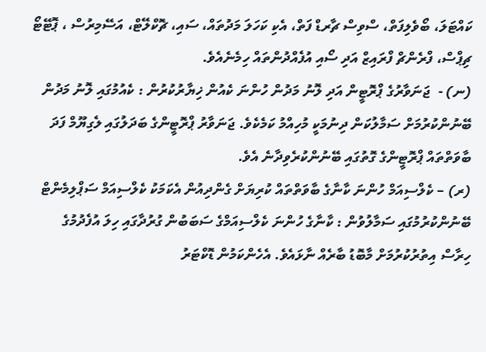ކައްޓަލަ، ބޯވެލިފަތް، ސްވިސް ޗާރޑް ފަތް، އެކި ކަހަލަ މަދުތައް، ސައި، ޗޮކްލޭޓް، އަސޭމިރުސް ، ޕޮޓޭޓޯ ޗިޕްސް، ފްރެންޗް ފްރައިޒް އަދި ސޯއި އުފެއްދުންތައް ހިމެނެއެވެ.
(ނ) -  ޖަނަވާރުގެ ޕްރޮޓީން އަދި ލޮނު މަދުން ހުންނަ ކެއުން ޚިޔާރުކުރުން : ކެއުމުގައި ލޮނު މަދުން ބޭނުންކުރުމަށް ސަމާލުކަން ދިނުމަކީ މުހިއްމު ކަމެކެވެ. ޖަނަވާރު ޕްރޮޓީންގެ ބަދަލުގައި ލެގިޔޫމް ފަދަ ބާވަތްތައް ޕްރޮޓީންގެ ގޮތުގައި ބޭނުންކުރެވިދާނެ އެވެ.
(ރ) – ކެލްސިއަމް ހުންނަ ކާނާގެ ބާވަތްތައް ކުރިޔަށް ގެންދިއުން އެކަމަކު ކެލްސިއަމް ސަޕްލިމެންޓް ބޭނުންކުރުމުގައި ސަމާލުވުން : ކާނާގެ ހުންނަ ކެލްސިއަމްގެ ސަބަބުން ގުރުދާގައި ހިލަ އުފެދުމުގެ ހިރާސް އިތުރުކުރުމަށް މާބޮޑު ބާރެއް ނާޅައެވެ. އެހެންކަމުން ޑޮކްޓަރު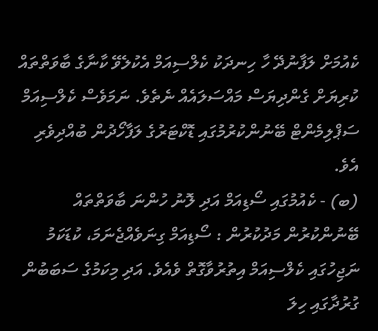ކެއުމަށް ލަފާނުދޭ ހާ ހިނދަކު ކެލްސިއަމް އެކުލެވޭ ކާނާގެ ބާވަތްތައް ކުރިޔަށް ގެންދިޔަސް މައްސަލައެއް ނެތެވެ. ނަމަވެސް ކެލްސިއަމް ސަޕްލިމެންޓް ބޭނުންކުރުމުގައި ޑޮކްޓަރުގެ ލަފާހޯދުން ބުއްދިވެރި އެވެ.
(ބ) - ކެއުމުގައި ސޯޑިއަމް އަދި ލޮނު ހުންނަ ބާވަތްތައް ބޭނުންކުރުން މަދުކުރުން : ސޯޑިއަމް ގިނަވެއްޖެނަމަ، ކުޑަކަމު ނަޖިހުގައި ކެލްސިއަމް އިތުރުވާގޮތް ވެއެވެ. އަދި މިކަމުގެ ސަބަބުން ގުރުދާގައި ހިލަ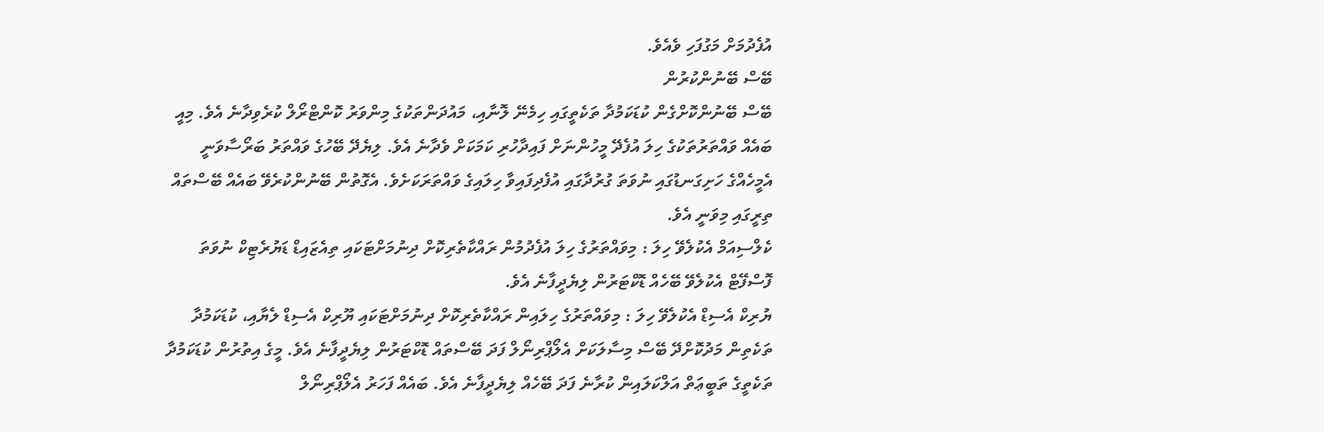އުފެދުމަށް މަގުފަހި ވެއެވެ.
ބޭސް ބޭނުންކުރުން
ބޭސް ބޭނުންކޮށްގެން ކުޑަކަމުދާ ތަކެތީގައި ހިމެނޭ ލޮނާއި، މައުދަންތަކުގެ މިންވަރު ކޮންޓްރޯލް ކުރެވިދާނެ އެވެ. މިއީ ބައެއް ވައްތަރުތަކުގެ ހިލަ އުފެދޭ މީހުންނަށް ފައިދާހުރި ކަމަކަށް ވެދާނެ އެވެ. ލިޔެދޭ ބޭހުގެ ވައްތަރު ބަރޯސާވަނީ އެމީހެއްގެ ހަށިގަނޑުގައި ނުވަތަ ގުރުދާގައި އުފެދިފައިވާ ހިލައިގެ ވައްތަރަކަށެވެ. އެގޮތުން ބޭނުންކުރެވޭ ބައެއް ބޭސްތައް ތިރީގައި މިވަނީ އެވެ.
ކެލްސިއަމް އެކުލެވޭ ހިލަ : މިވައްތަރުގެ ހިލަ އުފެދުމުން ރައްކާތެރިކޮށް ދިނުމަށްޓަކައި ތިއެޒައިޑް ޑަޔުރެޓިކް ނުވަތަ ފޮސްފޭޓް އެކުލެވޭ ބޭހެއް ޑޮކްޓަރުން ލިޔެދީފާނެ އެވެ.
ޔުރިކް އެސިޑް އެކުލެވޭ ހިލަ : މިވައްތަރުގެ ހިލައިން ރައްކާތެރިކޮށް ދިނުމަށްޓަކައި ޔޫރިކް އެސިޑް ލެޔާއި، ކުޑަކަމުދާ ތަކެތިން މަދުކޮށްދޭ ބޭސް މިސާލަކަށް އެލޯޕްރިނޯލް ފަދަ ބޭސްތައް ޑޮކްޓަރުން ލިޔެދީފާނެ އެވެ. މީގެ އިތުރުން ކުޑަކަމުދާ ތަކެތީގެ ތަބީޢަތް އަލްކަލައިން ކުރާނެ ފަދަ ބޭހެއް ލިޔެދީފާނެ އެވެ. ބައެއް ފަހަރު އެލޯޕްރިނޯލް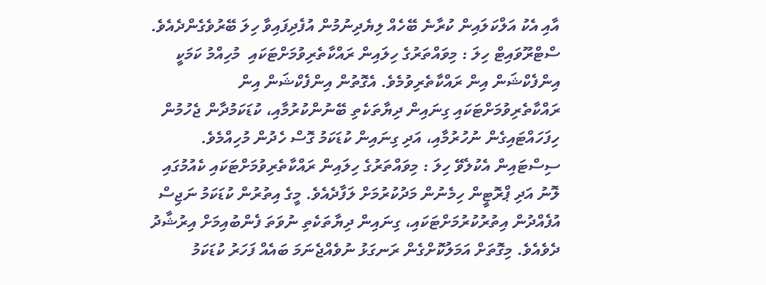އާއި އެކު އަލްކަލައިން ކުރާނެ ބޭހެއް ލިޔެދިނުމުން އުފެދިފައިވާ ހިލަ ބޭރުވެގެންދެއެވެ.
ސްޓްރޫވައިޓް ހިލަ : މިވައްތަރުގެ ހިލައިން ރައްކާތެރިވުމަށްޓަކައި  މުހިއްމު ކަމަކީ އިންފެކްޝަން އިން ރައްކާތެރިވުމެވެ. އެގޮތުން އިންފެކްޝަން އިން ރައްކާތެރިވުމަށްޓަކައި ގިނައިން ދިޔާތަކެތި ބޭނުންކުރުމާއި، ކުޑަކަމުދާން ޖެހުމުން ހިފަހައްޓައިގެން ނުހުރުމާއި، އަދި ގިނައިން ކުޑަކަމު ގޮސް ހެދުން މުހިއްމެވެ.
ސިސްޓައިން އެކުލެވޭ ހިލަ : މިވައްތަރުގެ ހިލައިން ރައްކާތެރިވުމަށްޓަކައި ކެއުމުގައި ލޮނު އަދި ޕްރޮޓީން ހިމެނުން މަދުކުރުމަށް ލަފާދެއެވެ. މީގެ އިތުރުން ކުޑަކަމު ނަޖިސް އުފެއްދުން އިތުރުކުރުމަށްޓަކައި، ގިނައިން ދިޔާތަކެތި ނުވަތަ ފެންބުއިމަށް އިރުޝާދު ދެވެއެވެ. މިގޮތަށް އަމަލުކޮށްގެން ރަނގަޅު ނުވެއްޖެނަމަ ބައެއް ފަހަރު ކުޑަކަމު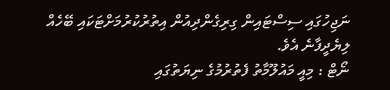ނަޖިހުގައި ސިސްޓައިން ގިރިގެންދިއުން އިތުރުކުރުމަށްޓަކައި ބޭހެއް ލިޔެދީފާނެ އެވެ.
ނޯޓް : މިއީ މައުލޫމާތު ފެތުރުމުގެ ނިޔަތުގައި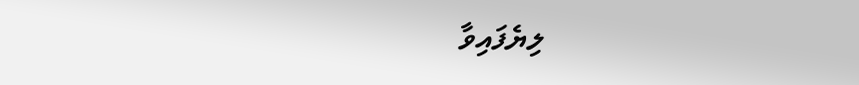ލިޔެފައިވާ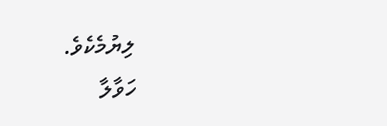ލިޔުމެކެވެ.
ހަވާލާ